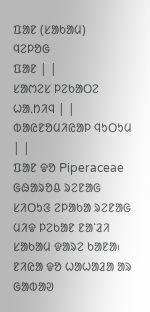ᱯᱟᱱ (ᱥᱟᱠᱟᱢ)
ᱧᱮᱞᱚᱜ
ᱯᱟᱱ | |
ᱥᱟᱬᱮᱥ ᱞᱮᱠᱟᱛᱮ ᱦᱟᱹᱴᱤᱧ | |
ᱵᱟᱭᱱᱚᱢᱤᱭᱟᱞ ᱧᱩᱛᱩᱢ | |
ᱯᱟᱱ ᱫᱚ Piperaceae ᱜᱷᱟᱨᱚᱪ ᱨᱮᱱᱟᱜ ᱥᱤᱛᱩᱝ ᱮᱞᱟᱠᱟ ᱨᱮᱱᱟᱜ ᱢᱤᱫ ᱞᱮᱠᱟᱱ ᱱᱟᱸᱲᱤ ᱥᱟᱠᱟᱢ ᱫᱟᱨᱮ ᱠᱟᱱᱟ᱾ ᱱᱤᱭᱟ ᱫᱚ ᱦᱟᱦᱟᱲᱟ ᱟᱨ ᱜᱟᱵᱟᱣ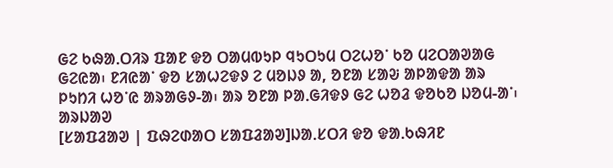ᱜᱮ ᱠᱷᱟᱹᱛᱤᱨ ᱯᱟᱱ ᱫᱚ ᱛᱟᱢᱵᱩᱞ ᱧᱩᱛᱩᱢ ᱛᱮᱦᱚᱸ ᱠᱚ ᱢᱮᱛᱟᱣᱟᱜ ᱜᱮᱭᱟ᱾ ᱱᱤᱭᱟᱸ ᱫᱚ ᱥᱟᱦᱮᱫᱽ ᱮ ᱢᱚᱡᱽ ᱟ, ᱚᱱᱟ ᱥᱟᱶ ᱟᱞᱟᱫᱟ ᱟᱨ ᱞᱩᱴᱤ ᱦᱚᱸᱭ ᱟᱨᱟᱜᱽ-ᱟ᱾ ᱟᱨ ᱚᱱᱟ ᱞᱟᱹᱜᱤᱫᱽ ᱜᱮ ᱦᱚᱲ ᱫᱚᱠᱚ ᱡᱚᱢ-ᱟᱸ᱾
ᱟᱨᱡᱟᱣ
[ᱥᱟᱯᱲᱟᱣ | ᱯᱷᱮᱰᱟᱛ ᱥᱟᱯᱲᱟᱣ]ᱡᱟᱹᱥᱛᱤ ᱫᱚ ᱫᱟᱹᱠᱷᱤᱱ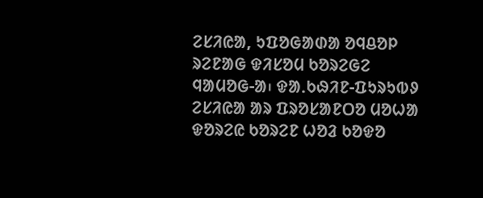ᱮᱥᱤᱭᱟ, ᱩᱯᱚᱜᱟᱰᱟ ᱚᱧᱪᱚᱞ ᱨᱮᱱᱟᱜ ᱫᱤᱥᱚᱢ ᱠᱚᱨᱮᱜᱮ ᱧᱟᱢᱚᱜ-ᱟ᱾ ᱫᱟᱹᱠᱷᱤᱱ-ᱯᱩᱨᱩᱵᱽ ᱮᱥᱤᱭᱟ ᱟᱨ ᱯᱨᱚᱥᱟᱱᱛᱚ ᱢᱚᱦᱟ ᱫᱚᱨᱮᱭ ᱠᱚᱨᱮᱱ ᱦᱚᱲ ᱠᱚᱫᱚ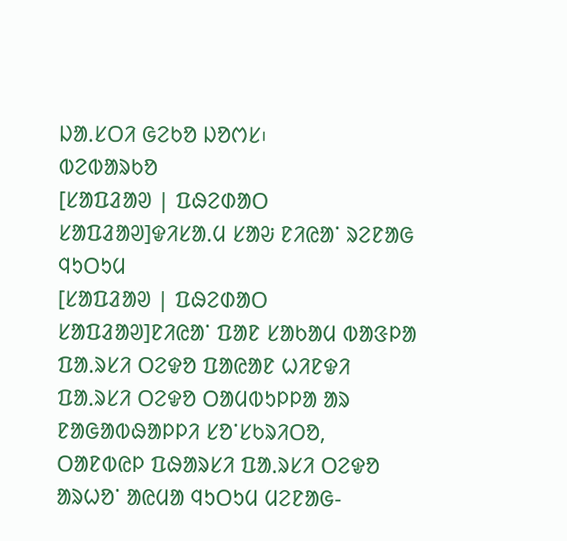ᱡᱟᱹᱥᱛᱤ ᱜᱮᱠᱚ ᱡᱚᱬᱥ᱾
ᱵᱮᱵᱟᱨᱠᱚ
[ᱥᱟᱯᱲᱟᱣ | ᱯᱷᱮᱰᱟᱛ ᱥᱟᱯᱲᱟᱣ]ᱫᱤᱥᱟᱹᱢ ᱥᱟᱶ ᱱᱤᱭᱟᱸ ᱨᱮᱱᱟᱜ ᱧᱩᱛᱩᱢ
[ᱥᱟᱯᱲᱟᱣ | ᱯᱷᱮᱰᱟᱛ ᱥᱟᱯᱲᱟᱣ]ᱱᱤᱭᱟᱸ ᱯᱟᱱ ᱥᱟᱠᱟᱢ ᱵᱟᱝᱞᱟ ᱯᱟᱹᱨᱥᱤ ᱛᱮᱫᱚ ᱯᱟᱭᱟᱱ ᱦᱤᱱᱫᱤ ᱯᱟᱹᱨᱥᱤ ᱛᱮᱫᱚ ᱛᱟᱢᱵᱩᱞᱞᱟ ᱟᱨ ᱱᱟᱜᱟᱵᱷᱟᱞᱞᱤ ᱥᱚᱸᱥᱠᱨᱤᱛᱚ, ᱛᱟᱱᱵᱭᱞ ᱯᱷᱟᱨᱥᱤ ᱯᱟᱹᱨᱥᱤ ᱛᱮᱫᱚ ᱟᱨᱦᱚᱸ ᱟᱭᱢᱟ ᱧᱩᱛᱩᱢ ᱢᱮᱱᱟᱜ-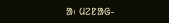ᱟ᱾ ᱢᱮᱱᱟᱜ-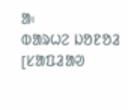ᱟ᱾
ᱵᱟᱨᱦᱮ ᱡᱚᱱᱚᱲ
[ᱥᱟᱯᱲᱟᱣ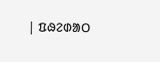| ᱯᱷᱮᱰᱟᱛ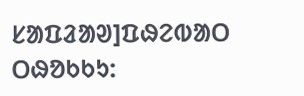ᱥᱟᱯᱲᱟᱣ]ᱯᱷᱮᱵᱟᱛ
ᱛᱷᱚᱠᱠᱩ: